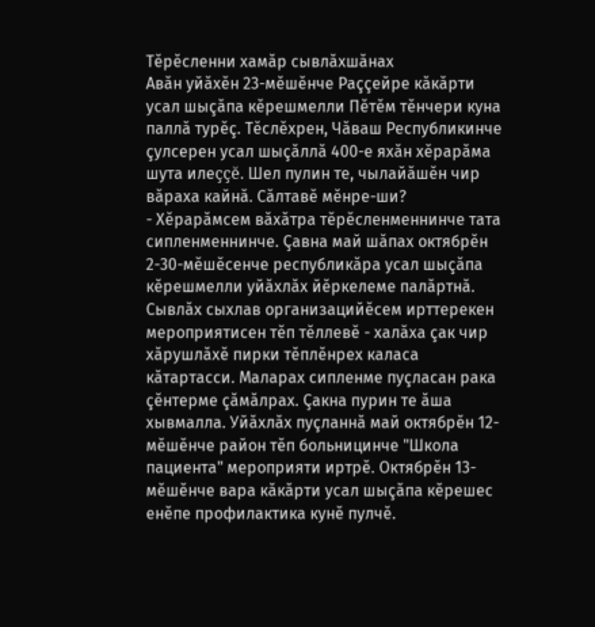Тĕрĕсленни хамăр сывлăхшăнах
Авăн уйăхĕн 23-мĕшĕнче Раççейре кăкăрти усал шыçăпа кĕрешмелли Пĕтĕм тĕнчери куна паллă турĕç. Тĕслĕхрен, Чăваш Республикинче çулсерен усал шыçăллă 400-е яхăн хĕрарăма шута илеççĕ. Шел пулин те, чылайăшĕн чир вăраха кайнă. Сăлтавĕ мĕнре-ши?
- Хĕрарăмсем вăхăтра тĕрĕсленменнинче тата сипленменнинче. Çавна май шăпах октябрĕн 2-30-мĕшĕсенче республикăра усал шыçăпа кĕрешмелли уйăхлăх йĕркелеме палăртнă. Сывлăх сыхлав организацийĕсем ирттерекен мероприятисен тĕп тĕллевĕ - халăха çак чир хăрушлăхĕ пирки тĕплĕнрех каласа кăтартасси. Маларах сипленме пуçласан рака çĕнтерме çăмăлрах. Çакна пурин те ăша хывмалла. Уйăхлăх пуçланнă май октябрĕн 12-мĕшĕнче район тĕп больницинче "Школа пациента" мероприяти иртрĕ. Октябрĕн 13-мĕшĕнче вара кăкăрти усал шыçăпа кĕрешес енĕпе профилактика кунĕ пулчĕ.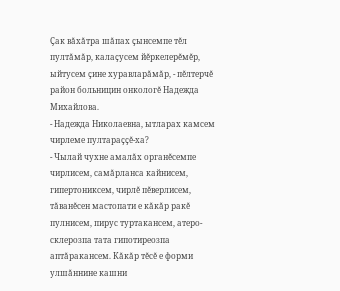Çак вăхăтра шăпах çынсемпе тĕл пултăмăр, калаçусем йĕркелерĕмĕр, ыйтусем çине хуравларăмăр, - пĕлтерчĕ район больницин онкологĕ Надежда Михайлова.
- Надежда Николаевна, ытларах камсем чирлеме пултараççĕ-ха?
- Чылай чухне амалăх органĕсемпе чирлисем, самăрланса кайнисем, гипертониксем, чирлĕ пĕверлисем, тăванĕсен мастопати е кăкăр ракĕ пулнисем, пирус туртакансем, атеро-склерозпа тата гипотиреозпа аптăракансем. Кăкăр тĕсĕ е форми улшăннине кашни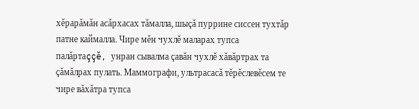хĕрарăмăн асăрхасах тăмалла, шыçă пуррине сиссен тухтăр патне каймалла. Чире мĕн чухлĕ маларах тупса палăртаççĕ, унран сывалма çавăн чухлĕ хăвăртрах та çăмăлрах пулать. Маммографи, ультрасасă тĕрĕслевĕсем те чире вăхăтра тупса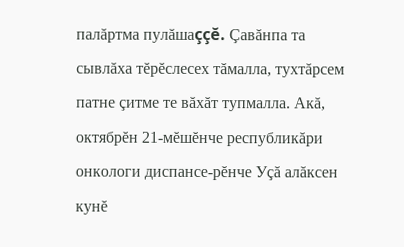палăртма пулăшаççĕ. Çавăнпа та сывлăха тĕрĕслесех тăмалла, тухтăрсем патне çитме те вăхăт тупмалла. Акă, октябрĕн 21-мĕшĕнче республикăри онкологи диспансе-рĕнче Уçă алăксен кунĕ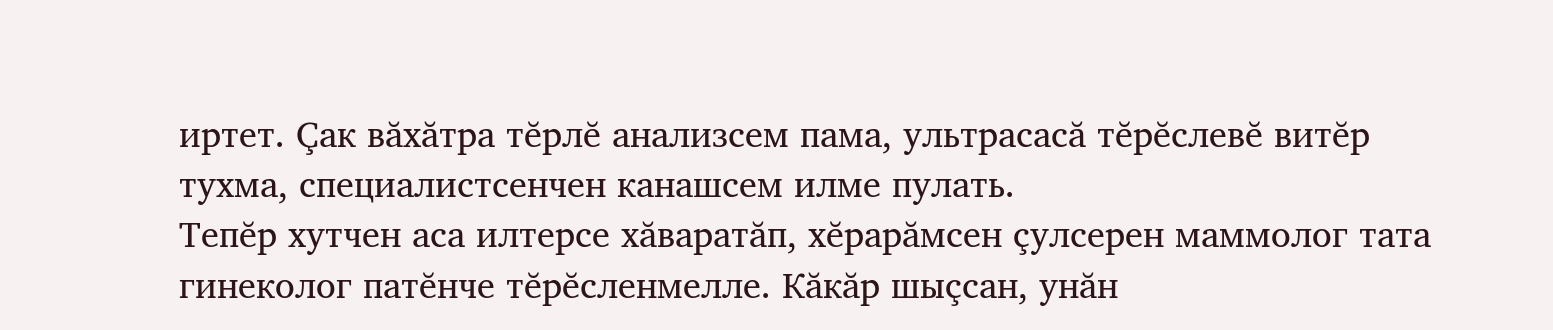иртет. Çак вăхăтра тĕрлĕ анализсем пама, ультрасасă тĕрĕслевĕ витĕр тухма, специалистсенчен канашсем илме пулать.
Тепĕр хутчен аса илтерсе хăваратăп, хĕрарăмсен çулсерен маммолог тата гинеколог патĕнче тĕрĕсленмелле. Кăкăр шыçсан, унăн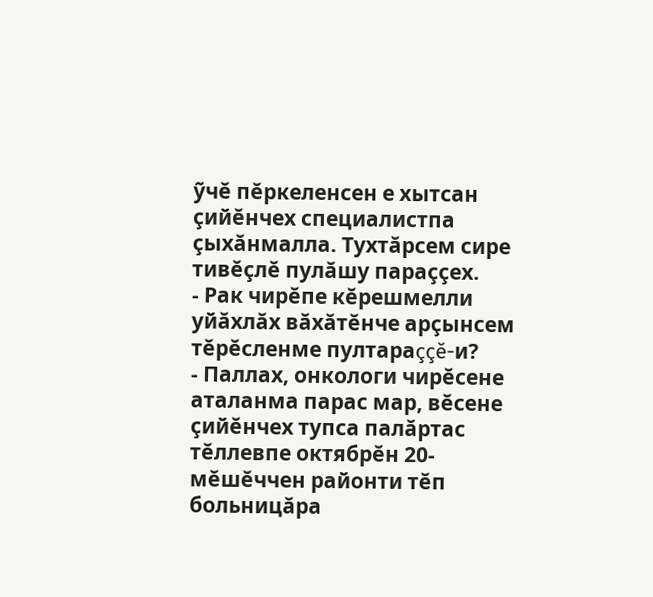ỹчĕ пĕркеленсен е хытсан çийĕнчех специалистпа çыхăнмалла. Тухтăрсем сире тивĕçлĕ пулăшу параççех.
- Рак чирĕпе кĕрешмелли уйăхлăх вăхăтĕнче арçынсем тĕрĕсленме пултараççĕ-и?
- Паллах, онкологи чирĕсене аталанма парас мар, вĕсене çийĕнчех тупса палăртас тĕллевпе октябрĕн 20-мĕшĕччен районти тĕп больницăра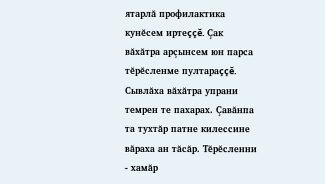ятарлă профилактика кунĕсем иртеççĕ. Çак вăхăтра арçынсем юн парса тĕрĕсленме пултараççĕ. Сывлăха вăхăтра упрани темрен те пахарах. Çавăнпа та тухтăр патне килессине вăраха ан тăсăр. Тĕрĕсленни - хамăр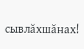сывлăхшăнах!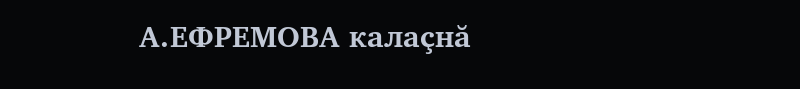А.ЕФРЕМОВА калаçнă